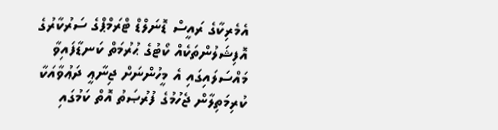އެމެރިކާގެ ރައީސް ޑޮނަލްޑް ޓްރަމްޕްގެ ސަރުކާރުގެ އޮފިޝަލުންތަކެއް ކޯޓުގެ ޙުރުމަތް ކަނޑާފައިވާ މައްސަލައިގައި އެ މީހުންނަށް ޖިނާޢީ ދަޢުވާއަކާ ކުރިމަތިލާން ޖެހުމުގެ ފުރުޞަތު އޮތް ކަމުގައި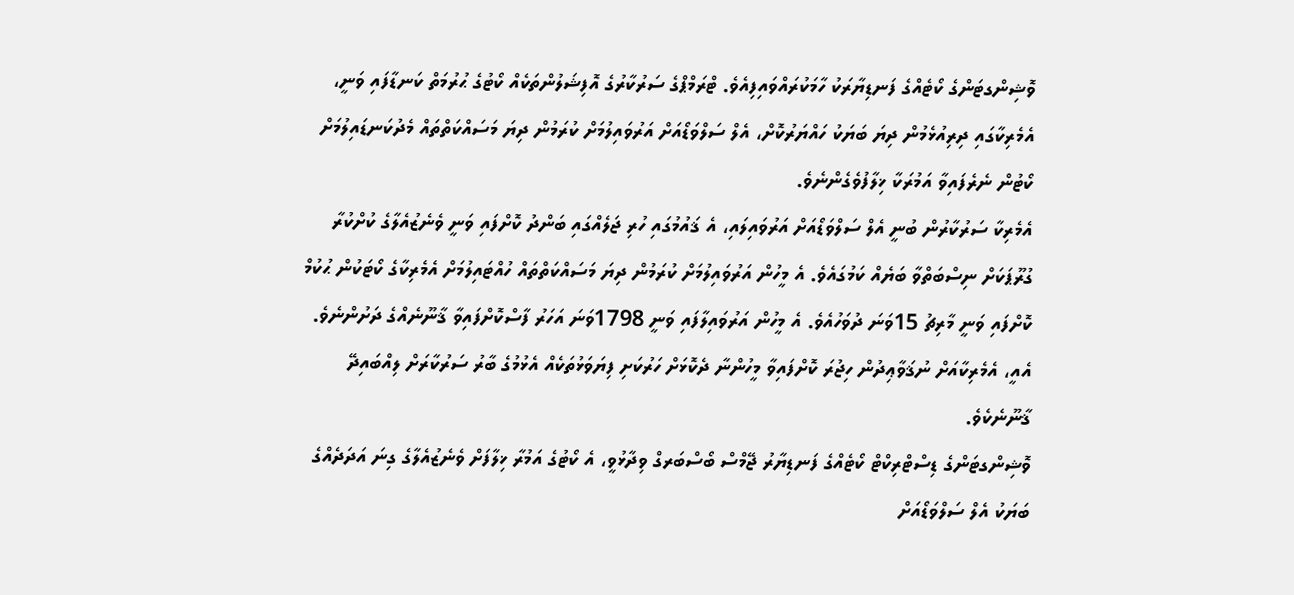ވޮޝިންގޓަންގެ ކޯޓެއްގެ ފަނޑިޔާރަކު ހާމަކުރައްވައިފިއެވެ. ޓްރަމްޕްގެ ސަރުކާރުގެ އޮފިޝަލުންތަކެއް ކޯޓުގެ ޙުރުމަތް ކަނޑާފައި ވަނީ، އެމެރިކާގައި ދިރިއުޅެމުން ދިޔަ ބަޔަކު ހައްޔަރުކޮށް، އެލް ސަލްވަޑޯއަށް އަރުވައިލުމަށް ކުރަމުން ދިޔަ މަސައްކަތްތައް މެދުކަނޑައިލުމަށް ކޯޓުން ނެރެފައިވާ އަމުރަކާ ޚިލާފުވެގެންނެވެ.
އެމެރިކާ ސަރުކާރުން ބުނީ އެލް ސަލްވަޑޯއަށް އަރުވައިލައި، އެ ޤައުމުގައި ހުރި ޖަލެއްގައި ބަންދު ކޮށްފައި ވަނީ ވެނެޒުއެލާގެ ކުށްކުރާ ގުރޫޕަކަށް ނިސްބަތްވާ ބަޔެއް ކަމުގައެވެ. އެ މީހުން އަރުވައިލުމަށް ކުރަމުން ދިޔަ މަސައްކަތްތައް ހުއްޓައިލުމަށް އެމެރިކާގެ ކޯޓަކުން ޙުކުމް ކޮށްފައި ވަނީ މާރިޗު 15ވަނަ ދުވަހުއެވެ. އެ މީހުން އަރުވައިލާފައި ވަނީ 1798ވަނަ އަހަރު ފާސްކޮށްފައިވާ ޤާނޫނެއްގެ ދަށުންނެވެ. އެއީ، އެމެރިކާއަށް ނުޤަވާޢިދުން ހިޖުރަ ކޮށްފައިވާ މީހުންނާ ދެކޮޅަށް ހަރުކަށި ފިޔަވަޅުތަކެއް އެޅުމުގެ ބާރު ސަރުކާރަށް ލިއްބައިދޭ ޤާނޫނެކެވެ.
ވޮޝިންގޓަންގެ ޑިސްޓްރިކްޓް ކޯޓެއްގެ ފަނޑިޔާރު ޖޭމްސް ބޯސްބަރގް ވިދާޅުވީ، އެ ކޯޓުގެ އަމުރާ ޚިލާފަށް ވެނެޒުއެލާގެ ގިނަ އަދަދެއްގެ ބަޔަކު އެލް ސަލްވަޑޯއަށް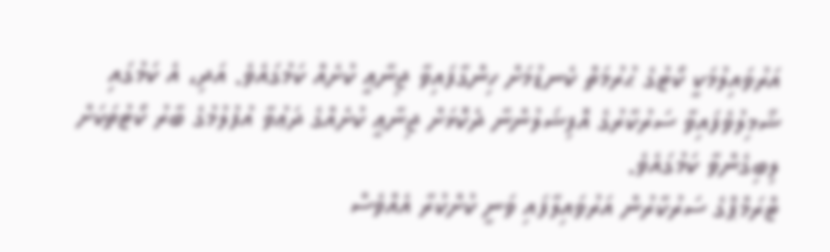އަރުވައިލުމަކީ ކޯޓުގެ ޙުރުމަތް ކެނޑުމަށް ހިންގާފައިވާ ޖިނާޢީ ކުށެއް ކަމުގައެވެ. އަދި، އެ ކަމުގައި ޝާމިލުވެފައިވާ ސަރުކާރުގެ އޮފިޝަލުންނާ ދެކޮޅަށް ޖިނާޢީ ކުށެއްގެ ދަޢުވާ އުފުލުމުގެ ބާރު ކޯޓުތަކަށް ލިބިގެންވާ ކަމުގައެވެ.
ޓްރަމްޕްގެ ސަރުކާރުން އަރުވައިލާފައި ވަނީ ކުށްކުރާ އެއްވެސް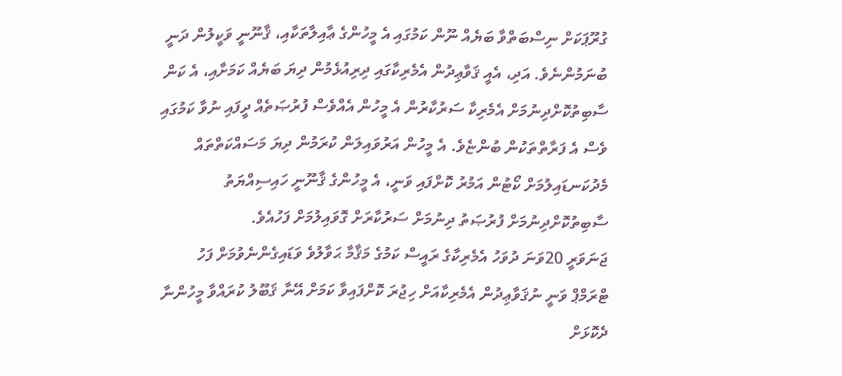ގުރޫޕަކަށް ނިސްބަތްވާ ބަޔެއް ނޫން ކަމުގައި އެ މީހުންގެ ޢާއިލާތަކާއި، ޤާނޫނީ ވަކީލުން ދަނީ ބުނަމުންނެވެ. އަދި، އެއީ ޤަވާޢިދުން އެމެރިކާގައި ދިރިއުޅެމުން ދިޔަ ބަޔެއް ކަމަށާއި، އެ ކަން ސާބިތުކޮށްދިނުމަށް އެމެރިކާ ސަރުކާރުން އެ މީހުން އެއްވެސް ފުރުޞަތެއް ދީފައި ނުވާ ކަމުގައި ވެސް އެ ފަރާތްތަކުން ބުންޏެވެ. އެ މީހުން އަރުވައިލަން ކުރަމުން ދިޔަ މަސައްކަތްތައް މެދުކަނޑައިލުމަށް ކޯޓުން އަމުރު ކޮށްފައި ވަނީ، އެ މީހުންގެ ޤާނޫނީ ހައިސިއްޔަތު ސާބިތުކޮށްދިނުމަށް ފުރުޞަތު ދިނުމަށް ސަރުކާރަށް ގޮވައިލުމަށް ފަހުއެވެ.
ޖަނަވަރީ 20ވަނަ ދުވަހު އެމެރިކާގެ ރައީސް ކަމުގެ މަޤާމާ ޙަވާލުވެ ވަޑައިގެންނެވުމަށް ފަހު ޓްރަމްޕް ވަނީ ނުޤަވާޢިދުން އެމެރިކާއަށް ހިޖުރަ ކޮށްފައިވާ ކަމަށް އޭނާ ޤަބޫލު ކުރައްވާ މީހުންނާ ދެކޮޅަށް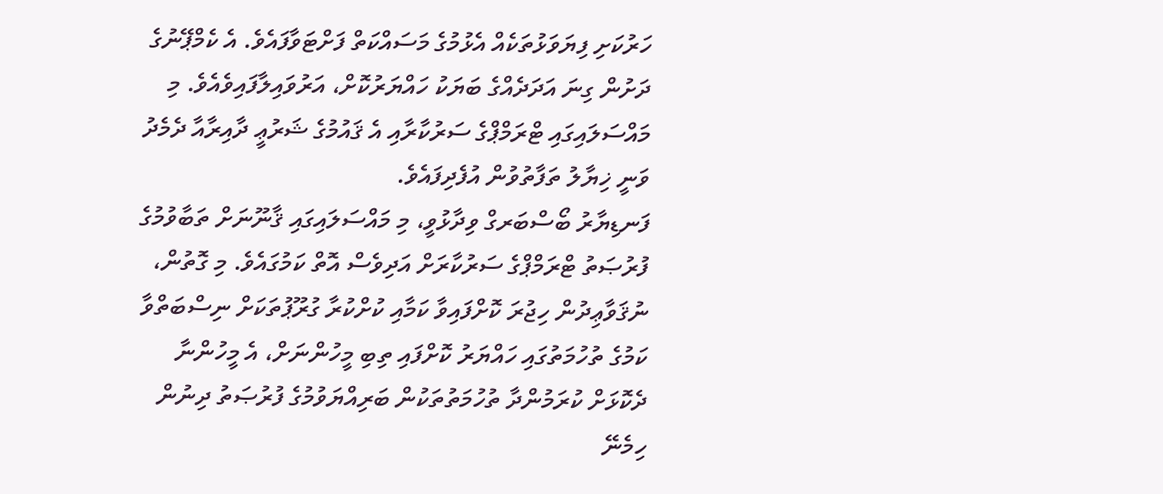ހަރުކަށި ފިޔަވަޅުތަކެއް އެޅުމުގެ މަސައްކަތް ފަށްޓަވާފައެވެ. އެ ކެމްޕޭނުގެ ދަށުން ގިނަ އަދަދެއްގެ ބަޔަކު ހައްޔަރުކޮށް، އަރުވައިލާފައިވެއެވެ. މި މައްސަލައިގައި ޓްރަމްޕްގެ ސަރުކާރާއި އެ ޤައުމުގެ ޝަރުޢީ ދާއިރާއާ ދެމެދު ވަނީ ޚިޔާލު ތަފާތުވުން އުފެދިފައެވެ.
ފަނޑިޔާރު ބޯސްބަރގް ވިދާޅުވީ، މި މައްސަލައިގައި ޤާނޫނަށް ތަބާވުމުގެ ފުރުޞަތު ޓްރަމްޕްގެ ސަރުކާރަށް އަދިވެސް އޮތް ކަމުގައެވެ. މި ގޮތުން، ނުޤަވާޢިދުން ހިޖުރަ ކޮށްފައިވާ ކަމާއި ކުށްކުރާ ގުރޫޕުތަކަށް ނިސްބަތްވާ ކަމުގެ ތުހުމަތުގައި ހައްޔަރު ކޮށްފައި ތިބި މީހުންނަށް، އެ މީހުންނާ ދެކޮޅަށް ކުރަމުންދާ ތުހުމަތުތަކުން ބަރިއްޔަވުމުގެ ފުރުޞަތު ދިނުން ހިމެނޭ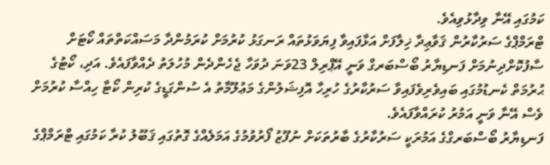ކަމުގައި އޭނާ ވިދާޅުވިއެވެ.
ޓްރަމްޕްގެ ސަރުކާރުން ޤަވާޢިދާ ޚިލާފަށް އަޅާފައިވާ ފިޔަވަޅުތައް ރަނގަޅު ކުރުމަށް ކުރަމުންދާ މަސައްކަތްތައް ކޯޓަށް ސާފުކޮށްދިނުމަށް ފަނޑިޔާރު ބޯސްބަރގް ވަނީ އޭޕްރިލް 23ވަނަ ދުވަހާ ޖެހެންދެން މުހުލަތު ދެއްވާފައެވެ. އަދި، ކޯޓުގެ ޙުރުމަތް ކެނޑުމުގައި ބައިވެރިވެފައިވާ ސަރުކާރުގެ ހުރިހާ އޮފިޝަލުންގެ މަޢުލޫމާތު އެ ސުންގަޑީގެ ކުރިން ކޯޓާ ހިއްސާ ކުރުމަށް ވެސް އޭނާ ވަނީ އަމުރު ކުރައްވާފައެވެ.
ފަނޑިޔާރު ބޯސްބަރގްގެ އަމުރަކީ ސަރުކާރުގެ ބާރުތަކަށް ނުފޫޒު ފޯރުވުމުގެ އަމަލެއްގެ ގޮތުގައި ޤަބޫލު ކުރާ ކަމުގައި ޓްރަމްޕްގެ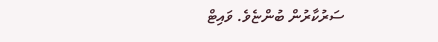ސަރުކާރުން ބުންޏެވެ. ވައިޓް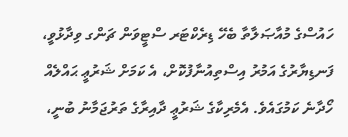ހައުސްގެ މުއާޞަލާތާ ބެހޭ ޑިރެކްޓަރ ސްޓީވަން ޗަންގ ވިދާޅުވީ، ފަނޑިޔާރުގެ އަމުރު އިސްތިއުނާފުކޮށް، އެ ކަމަށް ޝަރުޢީ ޙައްލެއް ހޯދާނެ ކަމުގައެވެ. އެމެރިކާގެ ޝަރުޢީ ދާއިރާގެ ތަރުޖަމާނު ބުނީ،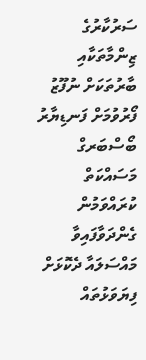ސަރުކާރުގެ ޒިންމާތަކާއި ބާރުތަކަށް ނުފޫޒު ފޯރުވުމަށް ފަނޑިޔާރު ބޯސްބަރގް މަސައްކަތް ކުރައްވަމުން ގެންދަވާފައިވާ މައްސަލައާ ދެކޮޅަށް ފިޔަވަޅުތައް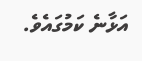އަޅާނެ ކަމުގައެވެ.